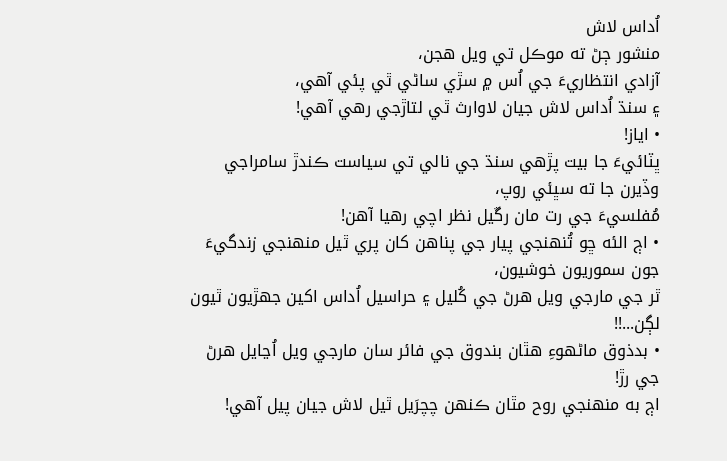اُداس لاش
منشور ڄڻ ته موڪل تي ويل هجن،
آزادي انتظاريءَ جي اُس ۾ سڙي ساڻي ٿي پئي آهي،
۽ سنڌ اُداس لاش جيان لاوارث ٿي لتاڙجي رهي آهي!
• اياز!
ڀٽائيءَ جا بيت پڙهي سنڌ جي نالي تي سياست ڪندڙ سامراجي وڏيرن جا ته سڀئي روپ،
مُفلسيءَ جي رت مان رڱيل نظر اچي رهيا آهن!
• اڄ الئه ڇو تُنهنجي پيار جي پناهن کان پري ٿيل منهنجي زندگيءَ جون سموريون خوشيون،
ٿر جي مارجي ويل هرڻ جي کُليل ۽ حراسيل اُداس اکين جهڙيون ٿيون لڳن...!!
• بدذوق ماڻهوءِ هٿان بندوق جي فائر سان مارجي ويل اُڃايل هرڻ جي رڙ!
اڄ به منهنجي روح مٿان ڪنهن چچرَيل ٿيل لاش جيان پيل آهي!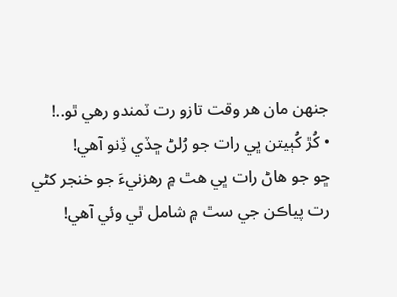جنهن مان هر وقت تازو رت ٽمندو رهي ٿو..!
• کُڙ کُٻيتن ڀي رات جو رُلڻ ڇڏي ڏِنو آهي!
ڇو جو هاڻ رات ڀي هٿ ۾ رهزنيءَ جو خنجر کڻي رت پياڪن جي سٿ ۾ شامل ٿي وئي آهي!